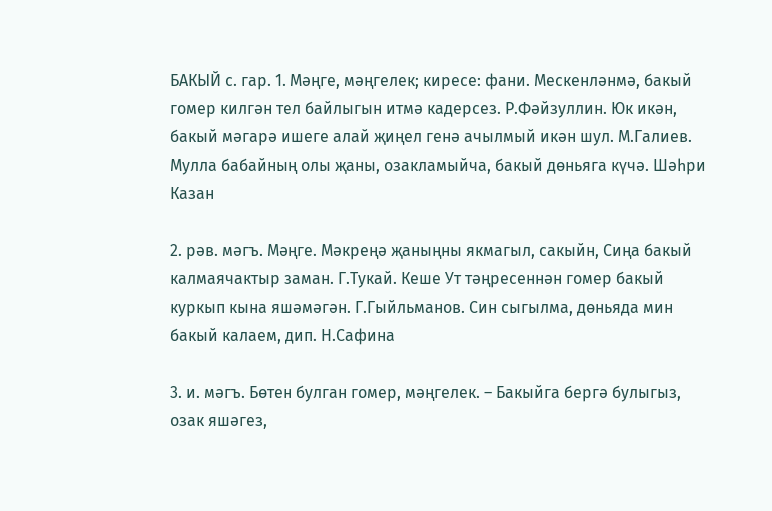БАКЫЙ с. гар. 1. Мәңге, мәңгелек; киресе: фани. Мескенләнмә, бакый гомер килгән тел байлыгын итмә кадерсез. Р.Фәйзуллин. Юк икән, бакый мәгарә ишеге алай җиңел генә ачылмый икән шул. М.Галиев. Мулла бабайның олы җаны, озакламыйча, бакый дөньяга күчә. Шәһри Казан

2. рәв. мәгъ. Мәңге. Мәкреңә җаныңны якмагыл, сакыйн, Сиңа бакый калмаячактыр заман. Г.Тукай. Кеше Ут тәңресеннән гомер бакый куркып кына яшәмәгән. Г.Гыйльманов. Син сыгылма, дөньяда мин бакый калаем, дип. Н.Сафина

3. и. мәгъ. Бөтен булган гомер, мәңгелек. – Бакыйга бергә булыгыз, озак яшәгез,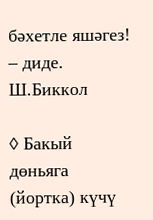бәхетле яшәгез! – диде. Ш.Биккол

◊ Бакый дөньяга (йортка) күчү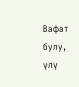Вафат булу, үлү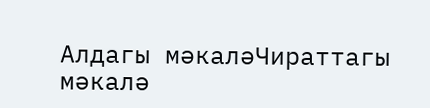Алдагы мәкаләЧираттагы мәкалә